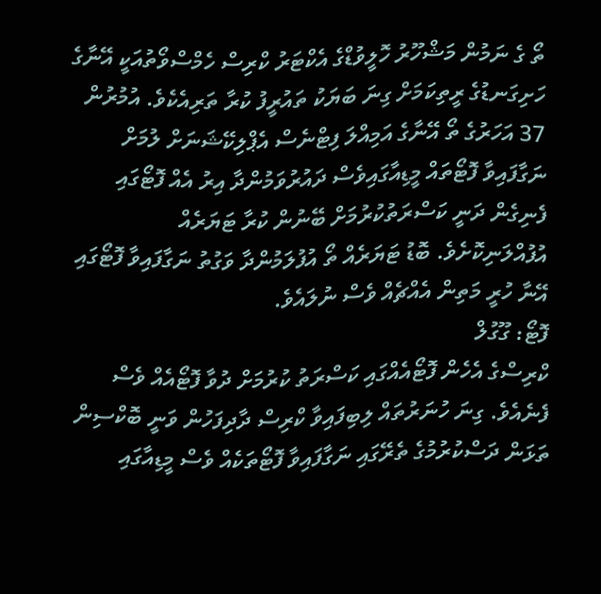ތޯ ގެ ނަމުން މަޝްހޫރު ހޮލީވުޑްގެ އެކްޓަރު ކްރިސް ހެމްސްވޯތުއަކީ އޭނާގެ ހަށިގަނޑުގެ ރީތިކަމަށް ގިނަ ބަޔަކު ތައުރީފު ކުރާ ތަރިއެކެވެ. އުމުރުން 37 އަހަރުގެ ތޯ އޭނާގެ އަމިއްލަ ފިޓްނެސް އެޕްލިކޭޝަނަށް ލުމަށް ނަގާފައިވާ ފޮޓޯތައް މީޑިއާގައިވެސް ދައުރުވަމުންދާ އިރު އެއް ފޮޓޯގައި ފެނިގެން ދަނީ ކަސްރަތުކުރުމަށް ބޭނުން ކުރާ ޓަޔަރެއް އުފުއްލަނިކޮށެވެ. ބޮޑު ޓަޔަރެއް ތޯ އުފުލަމުންދާ ވަގުތު ނަގާފައިވާ ފޮޓޯގައި އޭނާ ހުރީ މަތިން އެއްޗެއް ވެސް ނުލައެވެ.
ފޮޓޯ: ގޫގުލް
ކްރިސްގެ އެހެން ފޮޓޯއެއްގައި ކަސްރަތު ކުރުމަށް ދުވާ ފޮޓޯއެއް ވެސް ފެނެއެވެ. ގިނަ ހުނަރުތައް ލިބިފައިވާ ކްރިސް ދާދިފަހުން ވަނީ ބޮކްސިން ތަޅަން ދަސްކުރުމުގެ ތެރޭގައި ނަގާފައިވާ ފޮޓޯތަކެއް ވެސް މީޑިއާގައި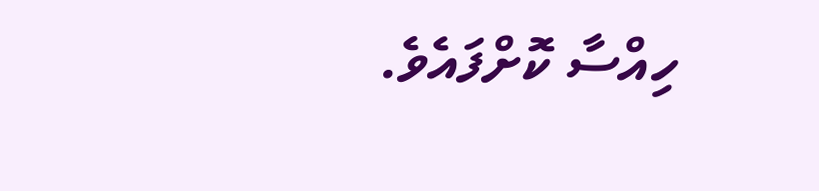ހިއްސާ ކޮށްފައެވެ.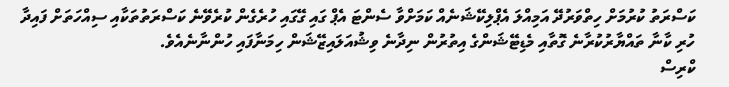ކަސްރަތު ކުރުމަށް ހިތްވަރުދޭ އަމިއްލަ އެޕްލިކޭޝަނެއް ކަމަށްވާ ސެންޓަ އެޕް ގައި ގޭގައި ހުރެގެން ކުރެވޭނެ ކަސްރަތުތަކާއި ސިއްހަތަށް ފައިދާ ހުރި ކާނާ ތައްޔާރުކުރާނެ ގޮތާއި މެޑިޓޭޝަންގެ އިތުރުން ނިދާނެ ވިޝުއަލައިޒޭޝަން ހިމަނާފައި ހުންނާނެއެވެ.
ކްރިސް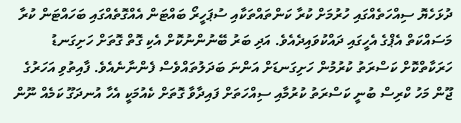ދުޅަހެޔޮ ސިއްހަތެއްގައި ހުރުމަށް ކުރާ ކަންތައްތަކާއި ސުޕަހީރޯ ބައްޓަން އެއްގޮތެއްގައި ބަހައްޓަން ކުރާ މަސައްކަތް އެޕްގެ އެހީގައި ދައްކުވައިދެއެވެ. އަދި ބަރު ބޭނުންނުކޮށް އެކި ގޮތް ގޮތަށް ހަށިގަނޑު ހަރަކާތްކޮށް ކަސްރަތު ކުރުމުން ހަށިގަނޑަށް އަންނަ ބަދަލުތައްވެސް ފެންނާނެއެވެ. ފާއިތުވި އަހަރުގެ ޖޫން މަހު ކްރިސް ބުނީ ކަސްރަތު ކުރުމާއި ސިއްހަތަށް ފައިދާވާ ގޮތަށް ކެއުމަކީ އެހާ އުނދަގޫ ކަމެއް ނޫން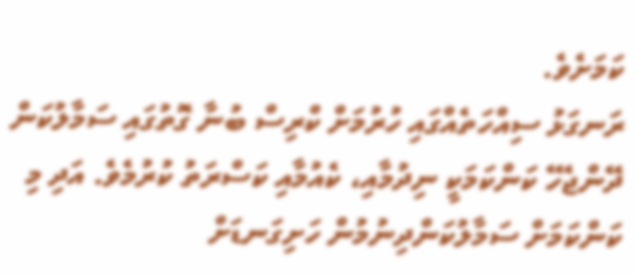ކަމަށެވެ.
ރަނގަޅު ސިއްހަތެއްގައި ހުރުމަށް ކްރިސް ބުނާ ގޮތުގައި ސަމާލުކަން ދޭންޖެހޭ ކަންކަމަކީ ނިދުމާއި، ކެއުމާއި ކަސްރަތު ކުރުމެވެ. އަދި މި ކަންކަމަށް ސަމާލުކަންދިނުމުން ހަށިގަނޑަށް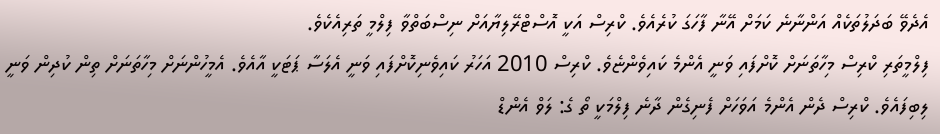އެދެވޭ ބަދަލުތަކެއް އަންނާނެ ކަމަށް އޭނާ ފާހަގަ ކުރެއެވެ. ކްރިސް އަކީ އޮސްޓްރޭލިޔާއަށް ނިސްބަތްވާ ފިލްމީ ތަރިއެކެވެ.
ފިލްމީތަރި ކްރިސް މިހާތަނަށް ކޮށްފައި ވަނީ އެންމެ ކައިވެންޏެވެ. ކްރިސް 2010 އަހަރު ކައިވެނިކޮށްފައި ވަނީ އެލަސާ ޕަޓަކީ އާއެވެ. އެމީހުންނަށް މިހާތަނަށް ތިން ކުދިން ވަނީ ލިބިފައެވެ. ކްރިސް ދެން އެންމެ އަވަހަށް ފެނިގެން ދާނެ ފިލްމަކީ ތޯ ގެ: ލަވް އެންޑް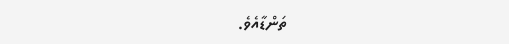ތަންޑާއެވެ.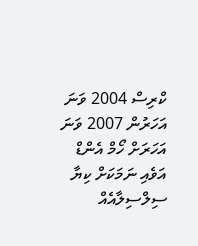ކްރިސް 2004 ވަނަ އަހަރުން 2007 ވަނަ އަހަރަށް ހޯމް އެންޑް އަވެއި ނަމަކަށް ކިޔާ ސިލްސިލާއެއް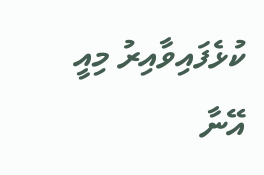ކުޅެފައިވާއިރު މިއީ އޭނާ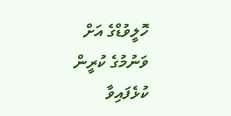ހޮލީވުޑްގެ އަށް ވަނުމުގެ ކުރީން ކުޅެފައިވާ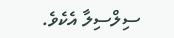ސިލްސިލާ އެކެވެ.